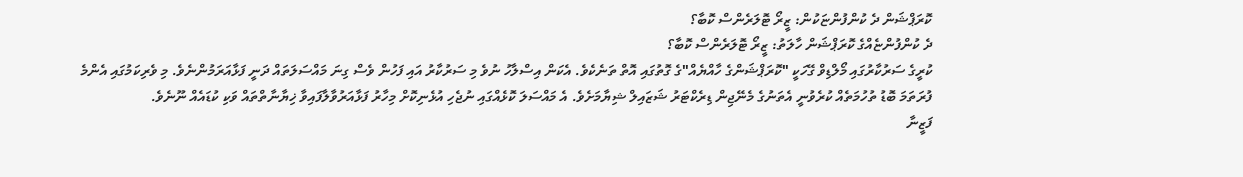ކޮރަޕްޝަން ދެ ކުންފުންޏަކުން: ޒީރޯ ޓޮލަރެންސް ކޮބާ؟
ދެ ކުންފުންޏެއްގެ ކޮރަޕްޝަން ހާލަތު: ޒީރޯ ޓޮލަރެންސް ކޮބާ؟
ކުރީގެ ސަރުކާރުގައި މޯލްޑިވް ގޭހަކީ "ކޮރަޕްޝަންގެ ހާއްޔެއް"ގެ ގޮތުގައި އޮތް ތަނެކެވެ. އެކަން އިސްލާހު ނުވެ މި ސަރުކާރު އައި ފަހުން ވެސް ގިނަ މައްސަލަތައް ދަނީ ފަޅާއަރަމުންނެވެ. މި ވެރިކަމުގައި އެންމެ ފުރަތަމަ ބޮޑު ތުހުމަތެއް ކުރެވުނީ އެތަނުގެ މެނޭޖިން ޑިރެކްޓަރު ޝަޒައިލް ޝިޔާމަށެވެ. އެ މައްސަލަ ކޮޅެއްގައި ނުޖެހި އުޅެނިކޮށް މިހާރު ފަޅާއަރުވާލާފައިވާ ޚިޔާނާތްތައް ވަކި ކުޑައެއް ނޫނެވެ.
ފަޒީނާ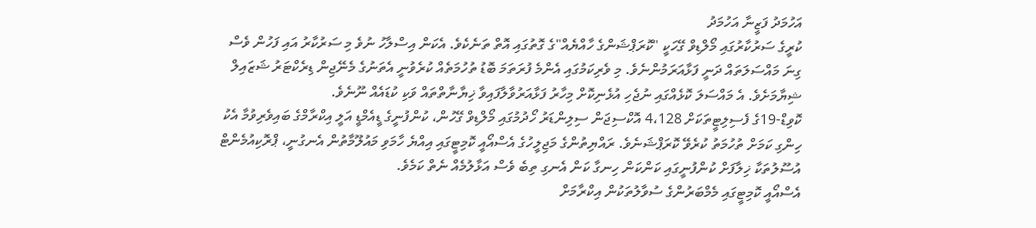އަހުމަދު ފަޒީނާ އަހުމަދު
ކުރީގެ ސަރުކާރުގައި މޯލްޑިވް ގޭހަކީ "ކޮރަޕްޝަންގެ ހާއްޔެއް"ގެ ގޮތުގައި އޮތް ތަނެކެވެ. އެކަން އިސްލާހު ނުވެ މި ސަރުކާރު އައި ފަހުން ވެސް ގިނަ މައްސަލަތައް ދަނީ ފަޅާއަރަމުންނެވެ. މި ވެރިކަމުގައި އެންމެ ފުރަތަމަ ބޮޑު ތުހުމަތެއް ކުރެވުނީ އެތަނުގެ މެނޭޖިން ޑިރެކްޓަރު ޝަޒައިލް ޝިޔާމަށެވެ. އެ މައްސަލަ ކޮޅެއްގައި ނުޖެހި އުޅެނިކޮށް މިހާރު ފަޅާއަރުވާލާފައިވާ ޚިޔާނާތްތައް ވަކި ކުޑައެއް ނޫނެވެ.
ކޮވިޑް-19ގެ ފެސިލިޓީތަކަށް 4،128 އޮކްސިޖަން ސިލިންޑަރު ހޯދުމުގައި މޯލްޑިވް ގޭހުން، ކުންފުނީގެ ޑީއެމްޑީ އަލީ އިކްރާމްގެ ބައިވެރިވުމާ އެކު ހިންގި ކަމަށް ތުހުމަތު ކުރެވޭ ކޮރަޕްޝަނެވެ. ރައްޔިތުންގެ މަޖިލީހުގެ އެސްއޯއީ ކޮމިޓީގައި އިއްޔެ ހާމަވި މައުލޫމާތުން އެނގުނީ، ޕްރޮކިއުމެންޓް އުސޫލުތަކާ ޚިލާފަށް ކުންފުނީގައި ކަންކަން ހިނގާ ކަން އެނގި ތިބެ ވެސް އަޅާލުމެއް ނެތް ކަމެވެ.
އެސްއޯއީ ކޮމިޓީގައި މެމްބަރުންގެ ސުވާލުތަކުން އިކްރާމަށް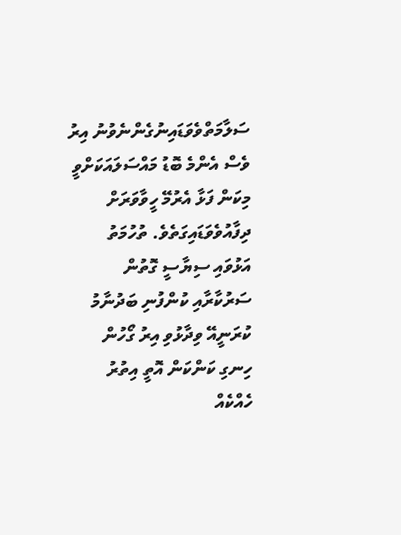ސަލާމަތްވެވަޑައިނުގެންނެވުނު އިރު ވެސް އެންމެ ބޮޑު މައްސަލައަކަށްވީ މިކަން ފަޅާ އެރުމޭ ހީވާވަރަށް ދިފާއުވެވަޑައިގަތެވެ. ތުހުމަތު އަޅުވައި ސިޔާސީ ގޮތުން ސަރުކާރާއި ކުންފުނި ބަދުނާމު ކުރަނީއޭ ވިދާޅުވި އިރު ގޯހުން ހިނގި ކަންކަން އޮތީ އިތުރު ހެއްކެއް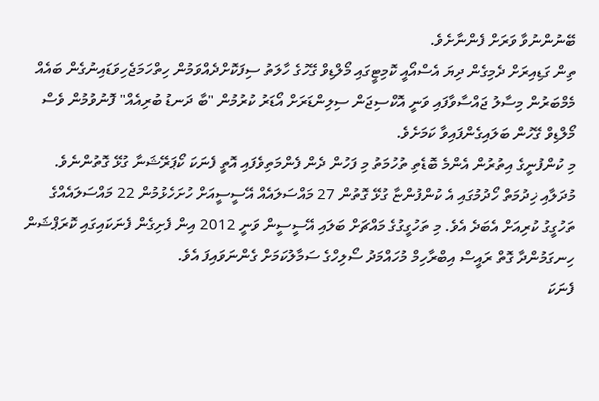ބޭނުންނުވާ ވަރަށް ފެންނާށެވެ.
ތިން ގަޑިއިރަށް ދެމިގެން ދިޔަ އެސްއޯއީ ކޮމިޓީގައި މޯލްޑިވް ގޭހުގެ ހާލަތު ސިފަކޮށްދެއްވަމުން ހިތްހަމަޖެހިވަޑައިނުގެން ބައެއް މެމްބަރުން މިސާލު ޖައްސާވާފައި ވަނީ އޮކްސިޖަން ސިލިންޑަރަށް އޯޑަރު ކުރުމުން "ބާ ދަނޑު ބުރިއެއް" ފޮނުވުމުން ވެސް މޯލްޑިވް ގޭހުން ބަލައިގެންފައިވާ ކަމަށެވެ.
މި ކުންފުނީގެ އިތުރުން އެންމެ ބޮޑެތި ތުހުމަތު މި ފަހުން ދެން ފެންމަތިވެފައި އޮތީ ފެނަކަ ކޯޕަރޭޝަނާ ގުޅޭ ގޮތުންނެވެ. މުދަލާއި ޚިދުމަތް ހޯދުމުގައި އެ ކުންފުންޏާ ގުޅޭ ގޮތުން 27 މައްސަލައެއް އޭސީސީއަށް ހުށަހެޅުމުން 22 މައްސަލައެއްގެ ތަހުގީގު ކުރިއަށް އެބަދެ އެވެ. މި ތަހުގީގުގެ މައްޗަށް ބަލައި އޭސީސީން ވަނީ 2012 އިން ފެށިގެން ފެނަކައިގައި ކޮރަޕްޝަން ހިނގަމުންދާ ގޮތް ރައީސް އިބްރާހިމް މުހައްމަދު ސޯލިހްގެ ސަމާލުކަމަށް ގެންނަވައިފަ އެވެ.
ފެނަކަ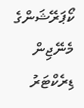ކޯޕަރޭޝަންގެ މެނޭޖިން ޑިރެކްޓަރު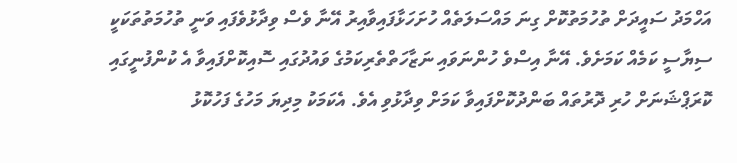އަހްމަދު ސައީދަށް ތުހުމަތުކޮށް ގިނަ މައްސަލަތެއް ހުށަހަޅާފައިވާއިރު އޭނާ ވެސް ވިދާޅުވެފައި ވަނީ ތުހުމަތުތަކަކީ ސިޔާސީ ކަމެއް ކަމަށެވެ. އޭނާ އިސްވެ ހުންނަވައި ނަޒާހަތްތެރިކަމުގެ ވައުދުގައި ސޮއިކޮށްފައިވާ އެ ކުންފުނީގައި ކޮރަޕްޝަނަށް ހުރި ދޮރުތައް ބަންދުކޮށްފައިވާ ކަމަށް ވިދާޅުވި އެވެ. އެކަމަކު މިދިޔަ މަހުގެ ފަހުކޮޅު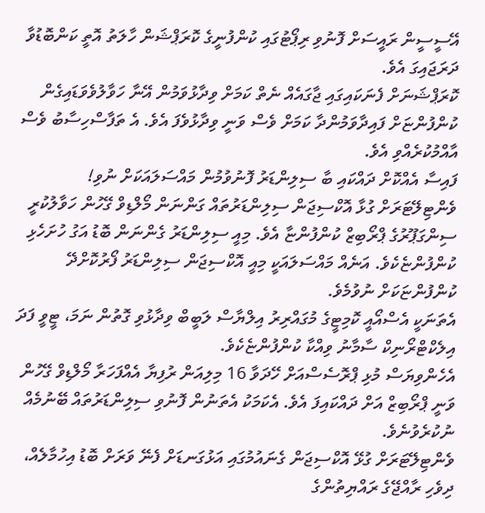އޭސީސީން ރައީސަށް ފޮނުވި ރިޕޯޓުގައި ކުންފުނީގެ ކޮރަޕްޝަން ހާލަތު އޮތީ ކަންބޮޑުވާ ދަރަޖައިގަ އެވެ.
ކޮރަޕްޝަނަށް ފެނަކައިގައި ޖާގައެއް ނެތް ކަމަށް ވިދާޅުވަމުން އޭނާ ހަވާލުވެވަޑައިގެން ކުންފުންޏަށް ފައިދާވަމުންދާ ކަމަށް ވެސް ވަނީ ވިދާޅުވެފަ އެވެ. އެ ތަފާސްހިސާބު ވެސް އާއްމުކުރެއްވި އެވެ.
ފައިސާ އެއްކޮށް ދައްކައި ބާ ސިލިންޑަރު ފޮނުވުމުން މައްސަލައަކަށް ނުވި!
ވެންޓިލޭޓަރަށް ގުޅާ އޮކްސިޖަން ސިލިންޑަރުތައް ގަންނަން މޯލްޑިވް ގޭހުން ހަވާލުކުރީ ސިންގަޕޫރުގެ ޕްރޯބިޒް ކުންފުންޏާ އެވެ. މިއީ ސިލިންޑަރު ގެންނަން ބޮޑު އަގު ހުށަހެޅި ކުންފުންޏެކެވެ. އަނެއް މައްސަލައަކީ މިއީ އޮކްސިޖަން ސިލިންޑަރު ފޯރުކޮށްދޭ ކުންފުންޏަކަށް ނުވުމެވެ.
އެތަނަކީ އެސްއޯއީ ކޮމިޓީގެ މުގައްރިރު އިލްޔާސް ލަބީބް ވިދާޅުވި ގޮތުން ނަމަ، ޓީވީ ފަދަ އިލެކްޓްރޯނިކް ސާމާނު ވިއްކާ ކުންފުންޏެކެވެ.
އެހެންވިޔަސް މުޅި ޕްރޮސެސްއަށް ހޭދަވާ 16 މިލިއަން ރުފިޔާ އެއްފަހަރާ މޯލްޑިވް ގޭހުން ވަނީ ޕްރޯބިޒް އަށް ދައްކައިފަ އެވެ. އެކަމަކު އެތަނުން ފޮނުވި ސިލިންޑަރުތައް ބޭނުމެއް ނުކުރެވުނެވެ.
ވެންޓިލޭޓަރަށް ގުޅޭ އޮކްސިޖަން ގެނައުމުގައި އަޅުގަނޑަށް ފެނޭ ވަރަށް ބޮޑު އިހުމާލެއް، ދިވެހި ރާއްޖޭގެ ރައްޔިތުންގެ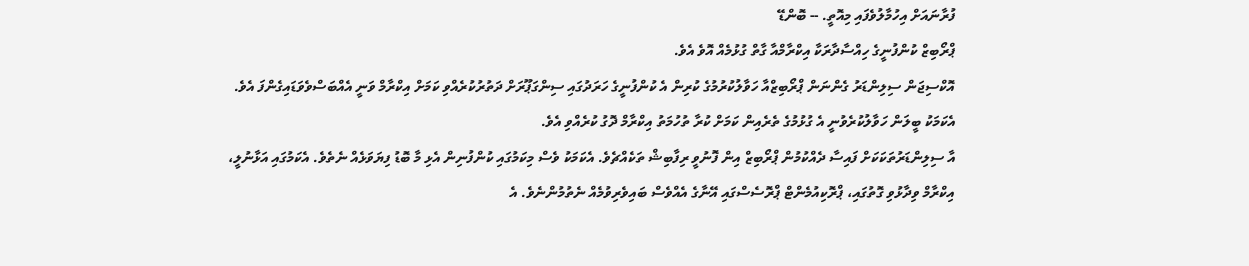ފުރާނައަށް އިހުމާލުވެފައި މިއޮތީ. -- ބޮންޑޭ
ޕްރޯބިޒް ކުންފުނީގެ ހިއްސާދާރަކާ އިކްރާމްއާ ގާތް ގުޅުމެއް އޮވެ އެވެ.
އޮކްސިޖަން ސިލިންޑަރު ގެންނަން ޕްރޯބިޒްއާ ހަވާލުކުރުމުގެ ކުރިން އެ ކުންފުނީގެ ހަރަދުގައި ސިންގަޕޫރަށް ދަތުރުކުރެއްވި ކަމަށް އިކްރާމް ވަނީ އެއްބަސްވެވަޑައިގެންފަ އެވެ. އެކަމަކު ބީލަން ހަވާލުކުރެވުނީ އެ ގުޅުމުގެ ތެރެއިން ކަމަށް ކުރާ ތުހުމަތު އިކްރާމް ދޮގު ކުރެއްވި އެވެ.
އާ ސިލިންޑަރުތަކަކަށް ފައިސާ ދެއްކުމުން ޕްރޯބިޒް އިން ފޮނުވީ ރިފާބިޝް ތަކެއްޗެވެ. އެކަމަކު ވެސް މިކަމުގައި ކުންފުނިން އެޅި މާ ބޮޑު ފިޔަވަޅެއް ނެތެވެ. އެކަމުގައި އަޅާނުލީ، އިކްރާމް ވިދާޅުވި ގޮތުގައި، ޕްރޮކިއުމެންޓް ޕްރޮސެސްގައި އޭނާގެ އެއްވެސް ބައިވެރިވުމެއް ނެތުމުންނެވެ. އެ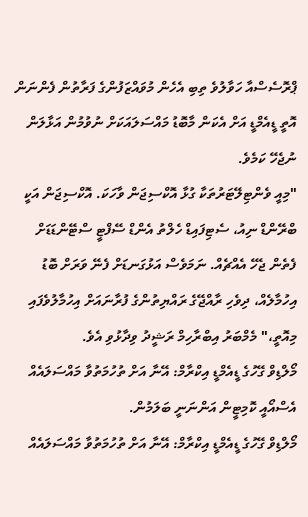ޕްރޮސެސްއާ ހަވާލުވެ ތިބި އެހެން މުވައްޒަފުންގެ ފަރާތުން ފެންނަން އޮތީ ޑީއެމްޑީ އަށް އެކަން މާބޮޑު މައްސަލައަކަށް ނުވުމުން އަޅާލަން ނުޖެހޭ ކަމެވެ.
"މިއީ ވެންޓިލޭޓަރުތަކާ ގުޅާ އޮކްސިޖަން ވާހަކަ. އޮކްސިޖަން އަކީ ބްރޭންޑް ނިއު، ސެޓިފައިޑް ހެލްތު އެންޑް ސޭފްޓީ ސްޓޭންޑަޑަށް ފެތެން ޖެހޭ އެއްޗެއް. ނަމަވެސް އަޅުގަނޑަށް ފެނޭ ވަރަށް ބޮޑު އިހުމާލެއް، ދިވެހި ރާއްޖޭގެ ރައްޔިތުންގެ ފުރާނައަށް އިހުމާލުވެފައި މިއޮތީ،" މެމްބަރު އިބްރާހިމް ރަޝީދު ވިދާޅުވި އެވެ.
މޯލްޑިވް ގޭހުގެ ޑީއެމްޑީ އިކްރާމް: އޭނާ އަށް ތުހުމަތުވާ މައްސަލައެއް އެސްއޯއީ ކޮމިޓީން އަންނަނީ ބަލަމުން.
މޯލްޑިވް ގޭހުގެ ޑީއެމްޑީ އިކްރާމް: އޭނާ އަށް ތުހުމަތުވާ މައްސަލައެއް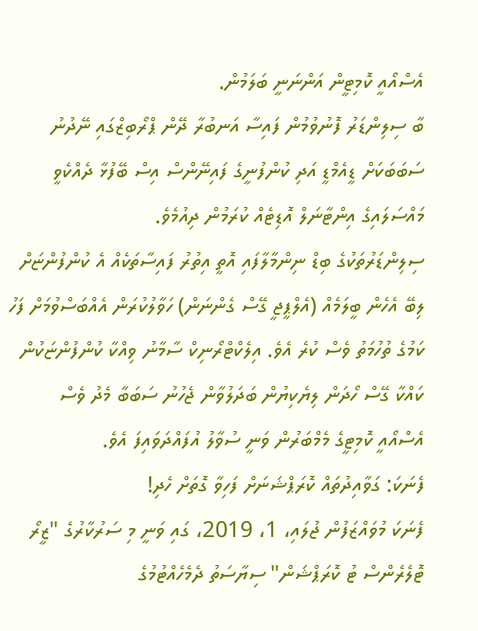އެސްއޯއީ ކޮމިޓީން އަންނަނީ ބަލަމުން.
ބާ ސިލިންޑަރު ފޮނުވުމުން ފައިސާ އަނބުރާ ދޭން ޕްރޯބިޒްގައި ނޭދުނު ސަބަބަކަށް ޑީއެމްޑީ އަދި ކުންފުނީގެ ފައިނޭންސް އިސް ބޭފުޅާ ދެއްކެވީ މައްސަލައިގެ އިންޓާނަލް އޮޑިޓެއް ކުރަމުން ދިއުމެވެ.
ސިލިންޑަރުތަކުގެ ބިޑް ނިންމާލާފައި އޮތީ އިތުރު ފައިސާތަކެއް އެ ކުންފުންޏަށް ލިބޭ އެހެން ބީލަމެއް (އެލްޕީޖީ ގޭސް ގެންނަން) ހަވާލުކުރަން އެއްބަސްވުމަށް ފަހު ކަމުގެ ތުހުމަތު ވެސް ކުރެ އެވެ. އިލެކްޓްރޯނިކް ސާމާނު ވިއްކާ ކުންފުންޏަކުން ކައްކާ ގޭސް ހޯދަން ލިޔެކިޔުން ބަދަލުވާން ޖެހުނު ސަބަބާ މެދު ވެސް އެސްއޯއީ ކޮމިޓީގެ މެމްބަރުން ވަނީ ސުވާލު އުފައްދަވައިފަ އެވެ.
ފެނަކަ: ގަވާއިދުތައް ކޮރަޕްޝަނަށް ފަހިވާ ގޮތަށް ހެދި!
ފެނަކަ މުވައްޒަފުން ޖުލައި، 1، 2019، ގައި ވަނީ މި ސަރުކާރުގެ "ޒީރޯ ޓޮލެރެންސް ޓު ކޮރަޕްޝަން" ސިޔާސަތު ދެމެހެއްޓުމުގެ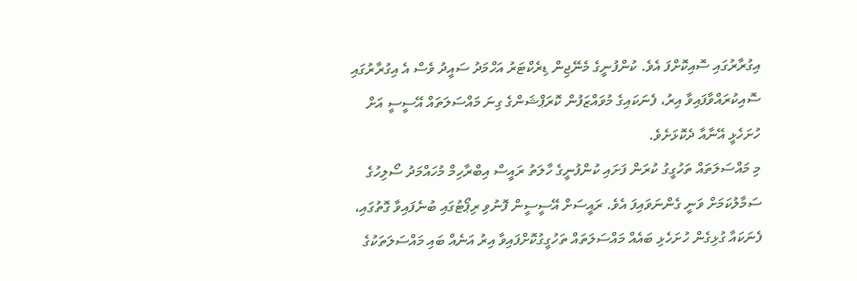އިގުރާރުގައި ސޮއިކޮށްފަ އެވެ. ކުންފުނީގެ މެނޭޖިން ޑިރެކްޓަރު އަހްމަދު ސައީދު ވެސް އެ އިގުރާރުގައި ސޮއިކުރައްވާފައިވާ އިރު، ފެނަކައިގެ މުވައްޒަފުން ކޮރަޕްޝަންގެ ގިނަ މައްސަލަތައް އޭސީސީ އަށް ހުށަހެޅީ އޭނާއާ ދެކޮޅަށެވެ.
މި މައްސަލަތައް ތަހުގީގު ކުރަން ފަށައި ކުންފުނީގެ ހާލަތު ރައީސް އިބްރާހިމް މުހައްމަދު ސޯލިހުގެ ސަމާލުކަމަށް ވަނީ ގެންނަވައިފަ އެވެ. ރައީސަށް އޭސީސީން ފޮނުވި ރިޕޯޓުގައި ބުނެފައިވާ ގޮތުގައި، ފެނަކައާ ގުޅިގެން ހުށަހެޅި ބައެއް މައްސަލަތައް ތަހުގީގުކޮށްފައިވާ އިރު އަނެއް ބައި މައްސަލަތަކުގެ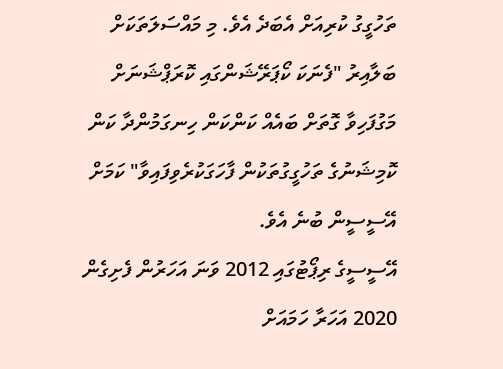ތަހުގީގު ކުރިއަށް އެބަދެ އެވެ. މި މައްސަލަތަކަށް ބަލާއިރު "ފެނަކަ ކޯޕަރޭޝަންގައި ކޮރަޕްޝަނަށް މަގުފަހިވާ ގޮތަށް ބައެއް ކަންކަން ހިނގަމުންދާ ކަން ކޮމިޝަނުގެ ތަހުގީގުތަކުން ފާހަގަކުރެވިފައިވާ" ކަމަށް އޭސީސީން ބުނެ އެވެ.
އޭސީސީގެ ރިޕޯޓުގައި 2012 ވަނަ އަހަރުން ފެށިގެން 2020 އަހަރާ ހަމައަށް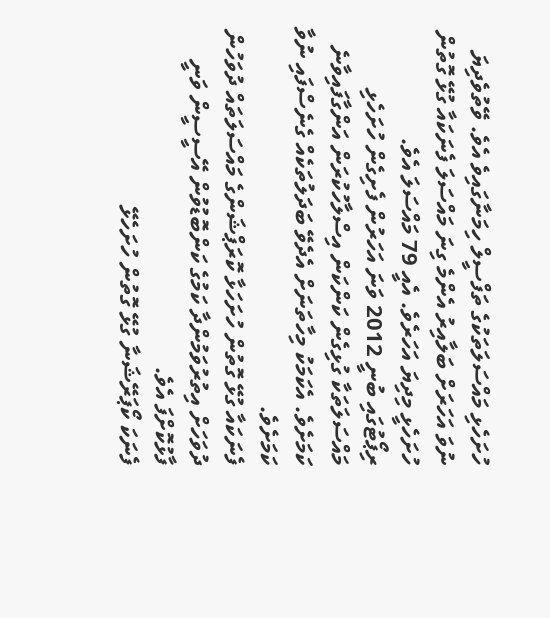ހުށަހެޅި މައްސަލަތަކުގެ ތަފްސީލް ހިމަނާގައިވެ އެވެ. ވޭތުވެދިޔަ ނުވަ އަހަރަށް ބަލާއިރު އެންމެ ގިނަ މައްސަލަ ފެނަކައާ ގުޅޭ ގޮތުން ހުށަހެޅީ މިދިޔަ އަހަރެވެ. އެއީ 79 މައްސަލަ އެވެ.
ރިޕޯޓުގައި ބުނީ 2012 ވަނަ އަހަރުން ފެށިގެން ހުށަހެޅި މައްސަލަތަކާ ގުޅިގެން ކަންކަން އިސްލާހުކުރަން އަންގާފައިވާނެ ކަމަށެވެ. އެކަމަކު މިހާތަނަށް އެދެވޭ ބަދަލުތަކެއް ގެނެސްފައި ނުވާ ކަމަށެވެ.
ފެނަކައާ ގުޅޭ ގޮތުން ހުށަހަޅާ ކޮރަޕްޝަންގެ މައްސަލަތައް ދުވަހުން ދުވަހަށް އިތުރުވަމުންދާ ކަމުގެ ކަންބޮޑުވުން އޭސީސީން ވަނީ ފާޅުކޮށްފަ އެވެ.
ފެނަކަ ކޯޕަރޭޝަނާ ގުޅޭ ގޮތުން ހުށަހެޅޭ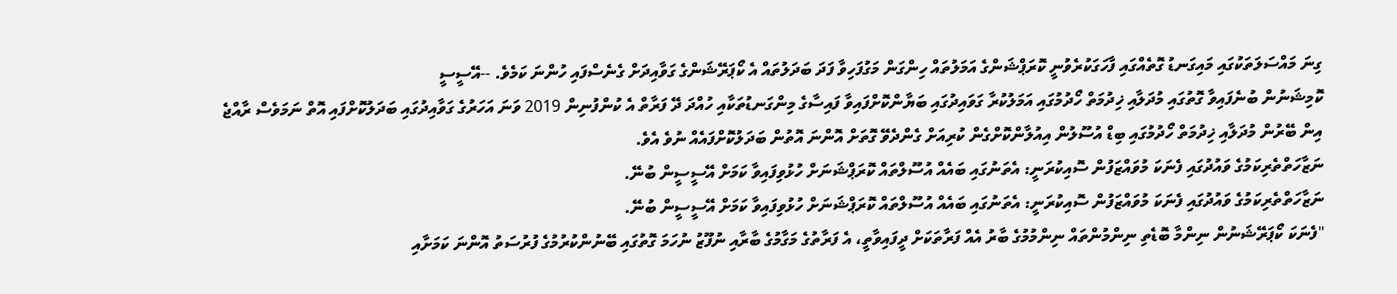ގިނަ މައްސަލަތަކުގައި މައިގަނޑު ގޮތެއްގައި ފާހަގަކުރެވުނީ ކޮރަޕްޝަންގެ އަމަލުތައް ހިންގަން މަގުފަހިވާ ފަދަ ބަދަލުތައް އެ ކޯޕަރޭޝަންގެ ގަވާއިދަށް ގެނެސްފައި ހުންނަ ކަމެވެ. --އޭސީސީ
ކޮމިޝަނުން ބުނެފައިވާ ގޮތުގައި މުދަލާއި ޚިދުމަތް ހޯދުމުގައި އަމަލުކުރާ ގަވައިދުގައި ބަޔާންކޮށްފައިވާ ފައިސާގެ މިންގަނޑުތަކާއި ހުއްދަ ދޭ ފަރާތް އެ ކުންފުނިން 2019 ވަނަ އަހަރުގެ ގަވާއިދުގައި ބަދަލުކޮށްފައި އޮތް ނަމަވެސް ރާއްޖެ އިން ބޭރުން މުދަލާއި ޚިދުމަތް ހޯދުމުގައި ބިޑް އުސޫލުން އިއުލާންކޮށްގެން ކުރިއަށް ގެންދެވޭ ގޮތަށް އޮންނަ އޮތުން ބަދަލުކޮށްފައެއް ނުވެ އެވެ.
ނަޒާހަތްތެރިކަމުގެ ވައުދުގައި ފެނަކަ މުވައްޒަފުން ސޮއިކުރަނީ: އެތަނުގައި ބައެއް އުސޫލްތައް ކޮރަޕްޝަނަށް ހުޅުވިފައިވާ ކަމަށް އޭސީސީން ބުނޭ.
ނަޒާހަތްތެރިކަމުގެ ވައުދުގައި ފެނަކަ މުވައްޒަފުން ސޮއިކުރަނީ: އެތަނުގައި ބައެއް އުސޫލްތައް ކޮރަޕްޝަނަށް ހުޅުވިފައިވާ ކަމަށް އޭސީސީން ބުނޭ.
"ފެނަކަ ކޯޕަރޭޝަނުން ނިންމާ ބޮޑެތި ނިންމުންތައް ނިންމުމުގެ ބާރު އެއް ފަރާތަކަށް ދީފައިވާތީ، އެ ފަރާތުގެ މަގާމުގެ ބާރާއި ނުފޫޒު ނުހަމަ ގޮތުގައި ބޭނުންކުރުމުގެ ފުރުސަތު އޮންނަ ކަމަށާއި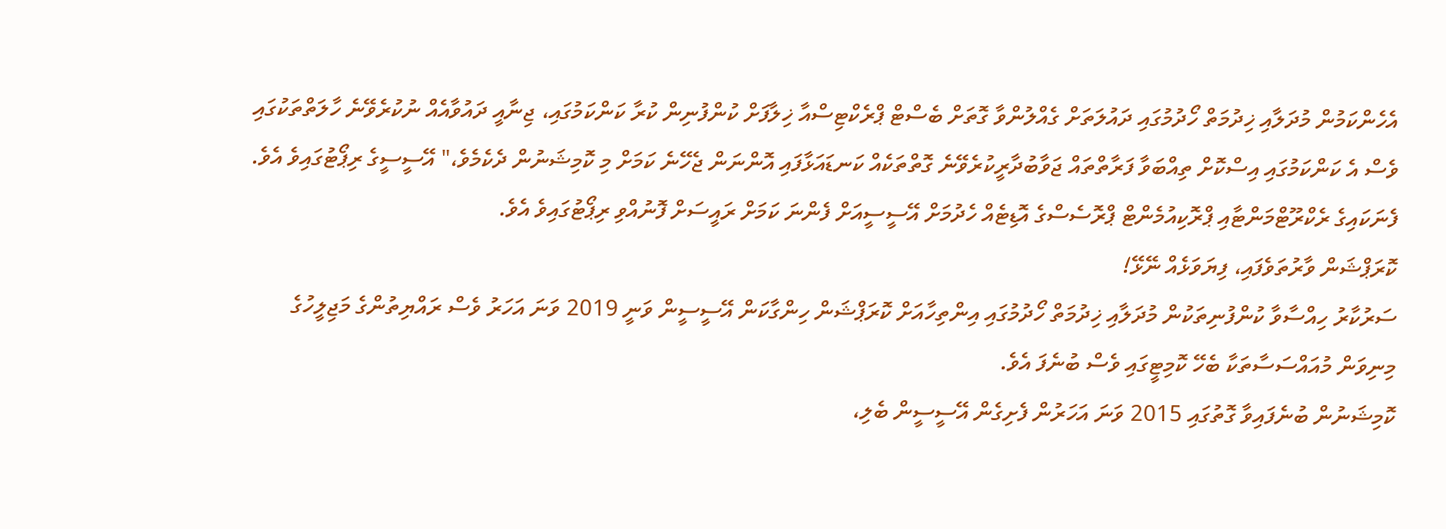އެހެންކަމުން މުދަލާއި ޚިދުމަތް ހޯދުމުގައި ދައުލަތަށް ގެއްލުންވާ ގޮތަށް ބެސްޓް ޕްރެކްޓިސްއާ ޚިލާފަށް ކުންފުނިން ކުރާ ކަންކަމުގައި، ޖިނާއީ ދައުވާއެއް ނުކުރެވޭނެ ހާލަތްތަކުގައި ވެސް އެ ކަންކަމުގައި އިސްކޮށް ތިއްބަވާ ފަރާތްތައް ޖަވާބުދާރީކުރެވޭނެ ގޮތްތަކެއް ކަނޑައަޅާފައި އޮންނަން ޖެހޭނެ ކަމަށް މި ކޮމިޝަނުން ދެކެމެވެ،" އޭސީސީގެ ރިޕޯޓުގައިވެ އެވެ.
ފެނަކައިގެ ރެކްރޫޓްމަންޓާއި ޕްރޮކިއުމެންޓް ޕްރޮސެސްގެ އޮޑިޓެއް ހެދުމަށް އޭސީސީއަށް ފެންނަ ކަމަށް ރައީސަށް ފޮނުއްވި ރިޕޯޓުގައިވެ އެވެ.
ކޮރަޕްޝަން ވާރުތަވެފައި، ފިޔަވަޅެއް ނޭޅޭ!
ސަރުކާރު ހިއްސާވާ ކުންފުނިތަކުން މުދަލާއި ޚިދުމަތް ހޯދުމުގައި އިންތިހާއަށް ކޮރަޕްޝަން ހިންގާކަން އޭސީސީން ވަނީ 2019 ވަނަ އަހަރު ވެސް ރައްޔިތުންގެ މަޖިލީހުގެ މިނިވަން މުއައްސަސާތަކާ ބެހޭ ކޮމިޓީގައި ވެސް ބުނެފަ އެވެ.
ކޮމިޝަނުން ބުނެފައިވާ ގޮތުގައި 2015 ވަނަ އަހަރުން ފެށިގެން އޭސީސީން ބެލި،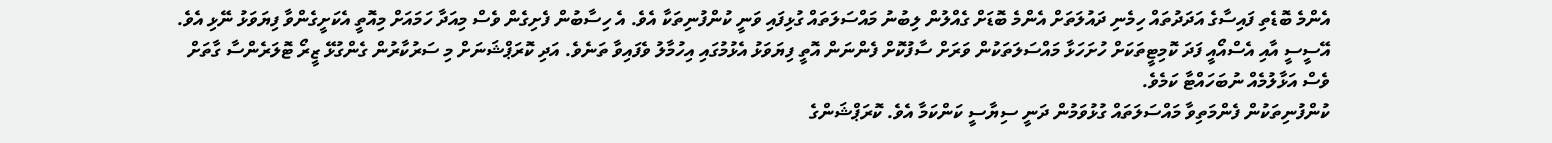އެންމެ ބޮޑެތި ފައިސާގެ އަދަދުތައް ހިމެނި ދައުލަތަށް އެންމެ ބޮޑަށް ގެއްލުން ލިބުނު މައްސަލަތައް ގުޅިފައި ވަނީ ކުންފުނިތަކާ އެވެ. އެ ހިސާބުން ފެށިގެން ވެސް މިއަދާ ހަމައަށް މިއޮތީ އެކަށީގެންވާ ފިޔަވަޅު ނޭޅި އެވެ. އޭސީސީ އާއި އެސްއޯއީ ފަދަ ކޮމިޓީތަކަށް ހުށަހަޅާ މައްސަލަތަކުން ވަރަށް ސާފުކޮށް ފެންނަން އޮތީ ފިޔަވަޅު އެޅުމުގައި އިހުމާލު ވެފައިވާ ތަނެވެ. އަދި ކޮރަޕްޝަނަށް މި ސަރުކާރުން ގެންގުޅޭ ޒީރޯ ޓޮލަރެންސާ ގާތަށް ވެސް އަޅާލުމެއް ނުބަހައްޓާ ކަމެވެ.
ކުންފުނިތަކުން ފެންމަތިވާ މައްސަލަތައް ގުޅުވަމުން ދަނީ ސިޔާސީ ކަންކަމާ އެވެ. ކޮރަޕްޝަންގެ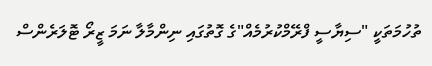ތުހުމަތަކީ "ސިޔާސީ ފްރޭމްކުރުމެއް"ގެ ގޮތުގައި ނިންމާލާ ނަމަ ޒީރޯ ޓޮލަރެންސް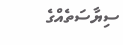ސިޔާސަތެއްގެ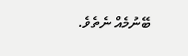ބޭނުމެއް ނެތެވެ.